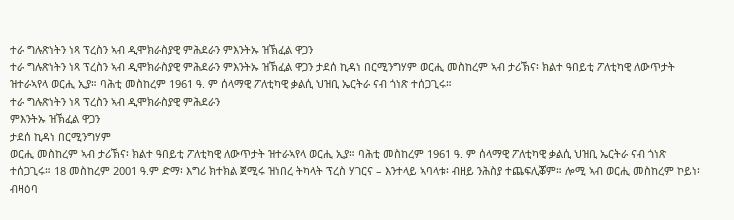ተራ ግሉጽነትን ነጻ ፕረስን ኣብ ዲሞክራስያዊ ምሕደራን ምእንትኡ ዝኽፈል ዋጋን
ተራ ግሉጽነትን ነጻ ፕረስን ኣብ ዲሞክራስያዊ ምሕደራን ምእንትኡ ዝኽፈል ዋጋን ታደሰ ኪዳነ በርሚንግሃም ወርሒ መስከረም ኣብ ታሪኽና፡ ክልተ ዓበይቲ ፖለቲካዊ ለውጥታት ዝተራኣየላ ወርሒ ኢያ። ባሕቲ መስከረም 1961 ዓ. ም ሰላማዊ ፖለቲካዊ ቃልሲ ህዝቢ ኤርትራ ናብ ጎነጽ ተሰጋጊሩ።
ተራ ግሉጽነትን ነጻ ፕረስን ኣብ ዲሞክራስያዊ ምሕደራን
ምእንትኡ ዝኽፈል ዋጋን
ታደሰ ኪዳነ በርሚንግሃም
ወርሒ መስከረም ኣብ ታሪኽና፡ ክልተ ዓበይቲ ፖለቲካዊ ለውጥታት ዝተራኣየላ ወርሒ ኢያ። ባሕቲ መስከረም 1961 ዓ. ም ሰላማዊ ፖለቲካዊ ቃልሲ ህዝቢ ኤርትራ ናብ ጎነጽ ተሰጋጊሩ። 18 መስከረም 2001 ዓ.ም ድማ፡ እግሪ ክተክል ጀሚሩ ዝነበረ ትካላት ፕረስ ሃገርና – እንተላይ ኣባላቱ፡ ብዘይ ንሕስያ ተጨፍሊቖም። ሎሚ ኣብ ወርሒ መስከረም ኮይነ፡ ብዛዕባ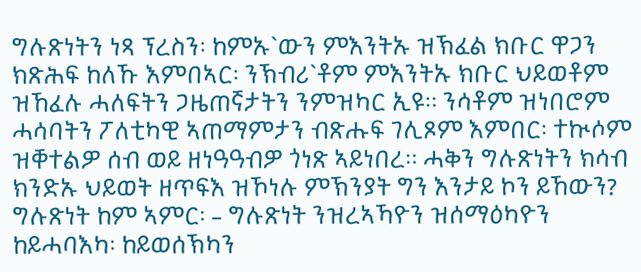ግሉጽነትን ነጻ ፕረስን፡ ከምኡ`ውን ምእንትኡ ዝኽፈል ክቡር ዋጋን ክጽሕፍ ከለኹ እምበኣር፡ ንኽብሪ`ቶም ምእንትኡ ክቡር ህይወቶም ዝኸፈሉ ሓለፍትን ጋዜጠኛታትን ንምዝካር ኢዩ። ንሳቶም ዝነበሮም ሓሳባትን ፖለቲካዊ ኣጠማምታን ብጽሑፍ ገሊጾም እምበር፡ ተኲሶም ዝቐተልዎ ሰብ ወይ ዘነዓዓብዎ ጎነጽ ኣይነበረ። ሓቅን ግሉጽነትን ክሳብ ክንድኡ ህይወት ዘጥፍእ ዝኾነሉ ምኽንያት ግን እንታይ ኮን ይኸውን?
ግሉጽነት ከም ኣምር፡ – ግሉጽነት ንዝረኣኻዮን ዝሰማዕካዮን ከይሓባእካ፡ ከይወሰኽካን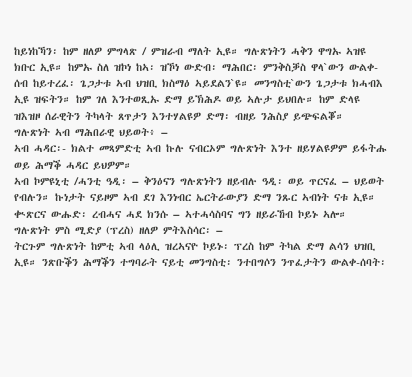ከይነከኻን፡ ከም ዘለዎ ምግላጽ / ምዝራብ ማለት ኢዩ። ግሉጽነትን ሓቅን ዋግኡ ኣዝዩ ክቡር ኢዩ። ከምኡ ስለ ዝኮነ ከኣ፡ ዝኾነ ውድብ፡ ማሕበር፡ ምንቅስቓስ ዋላ`ውን ውልቀ-ሰብ ከይተረፈ፡ ጌጋታቱ ኣብ ህዝቢ ክስማዕ ኣይደልን`ዩ። መንግስቲ`ውን ጌጋታቱ ክሓብእ ኢዩ ዝፍትን። ከም ገለ እንተወጺኡ ድማ ይኽሕዶ ወይ ኣሉታ ይህበሉ። ከም ድላዩ ዝእዝዞ ሰራዊትን ትካላት ጸጥታን እንተሃልዩዎ ድማ፡ ብዘይ ንሕስያ ይጭፍልቖ።
ግሉጽነት ኣብ ማሕበራዊ ህይወት፥ –
ኣብ ሓዳር፡- ክልተ መጻምድቲ ኣብ ኩሉ ናብርኦም ግሉጽነት እንተ ዘይሃልዩዎም ይፋትሑ ወይ ሕማቕ ሓዳር ይህዎም።
ኣብ ኮምዩኒቲ /ሓንቲ ዓዲ፡ – ቅንዕናን ግሉጽነትን ዘይብሉ ዓዲ፡ ወይ ጥርናፈ – ህይወት የብሉን። ኩነታት ናይዞም ኣብ ደገ እንነብር ኤርትራውያን ድማ ንጹር ኣብነት ናቱ ኢዩ። ቊጽርና ውሑድ፡ ረብሓና ሓደ ክንሱ – ኣተሓሳስባና ግን ዘይራኸብ ኮይኑ ኣሎ።
ግሉጽነት ምስ ሚድያ (ፕረስ) ዘለዎ ምትእስሳር፡ –
ትርጉም ግሉጽነት ከምቲ ኣብ ላዕሊ ዝረኣናዮ ኮይኑ፡ ፕረስ ከም ትካል ድማ ልሳን ህዝቢ ኢዩ። ንጽቡቕን ሕማቕን ተግባራት ናይቲ መንግስቲ፡ ንተበግሶን ንጥፈታትን ውልቀ-ሰባት፡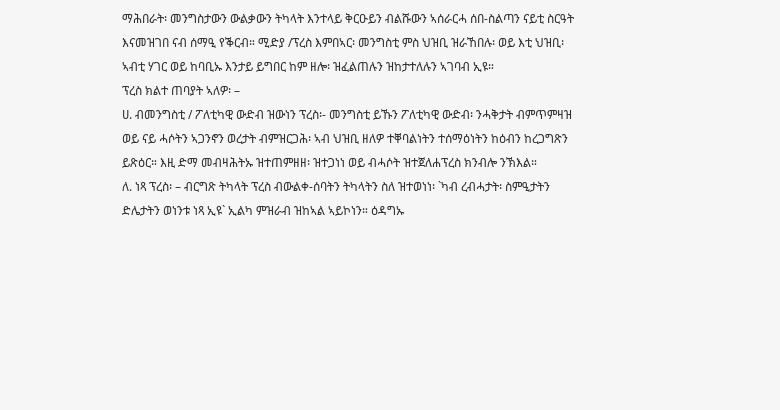ማሕበራት፡ መንግስታውን ውልቃውን ትካላት እንተላይ ቅርዑይን ብልሹውን ኣሰራርሓ ሰበ-ስልጣን ናይቲ ስርዓት እናመዝገበ ናብ ሰማዒ የቕርብ። ሚድያ /ፕረስ እምበኣር፡ መንግስቲ ምስ ህዝቢ ዝራኸበሉ፡ ወይ እቲ ህዝቢ፡ ኣብቲ ሃገር ወይ ከባቢኡ እንታይ ይግበር ከም ዘሎ፡ ዝፈልጠሉን ዝከታተለሉን ኣገባብ ኢዩ።
ፕረስ ክልተ ጠባያት ኣለዎ፡ –
ሀ. ብመንግስቲ / ፖለቲካዊ ውድብ ዝውነን ፕረስ፡- መንግስቲ ይኹን ፖለቲካዊ ውድብ፡ ንሓቅታት ብምጥምዛዝ ወይ ናይ ሓሶትን ኣጋንኖን ወረታት ብምዝርጋሕ፡ ኣብ ህዝቢ ዘለዎ ተቐባልነትን ተሰማዕነትን ከዕብን ከረጋግጽን ይጽዕር። እዚ ድማ መብዛሕትኡ ዝተጠምዘዘ፡ ዝተጋነነ ወይ ብሓሶት ዝተጀለሐፕረስ ክንብሎ ንኽእል።
ለ. ነጻ ፕረስ፡ – ብርግጽ ትካላት ፕረስ ብውልቀ-ሰባትን ትካላትን ስለ ዝተወነነ፡ `ካብ ረብሓታት፡ ስምዒታትን ድሌታትን ወነንቱ ነጻ ኢዩ` ኢልካ ምዝራብ ዝከኣል ኣይኮነን። ዕዳግኡ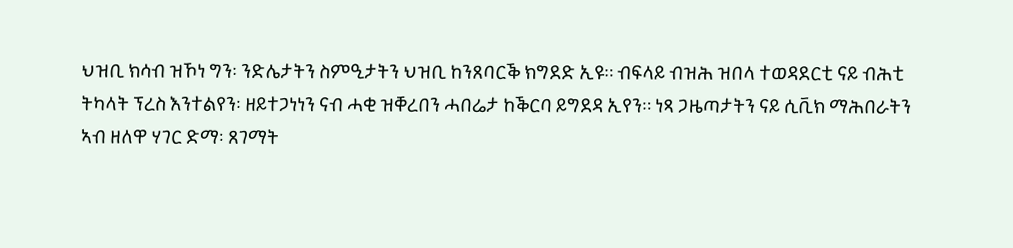ህዝቢ ክሳብ ዝኾነ ግን፡ ንድሌታትን ስምዒታትን ህዝቢ ከንጸባርቕ ክግደድ ኢዩ። ብፍላይ ብዝሕ ዝበላ ተወዳደርቲ ናይ ብሕቲ ትካላት ፕረስ እንተልየን፡ ዘይተጋነነን ናብ ሓቂ ዝቐረበን ሓበሬታ ከቕርባ ይግደዳ ኢየን። ነጻ ጋዜጣታትን ናይ ሲቪክ ማሕበራትን ኣብ ዘለዋ ሃገር ድማ፡ ጸገማት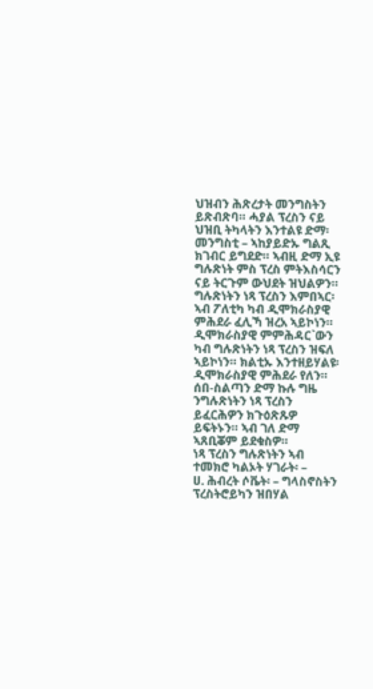ህዝብን ሕጽረታት መንግስትን ይጽብጽባ። ሓያል ፕረስን ናይ ህዝቢ ትካላትን እንተልዩ ድማ፡ መንግስቲ – ኣከያይድኡ ግልጺ ክገብር ይግደድ። ኣብዚ ድማ ኢዩ ግሉጽነት ምስ ፕረስ ምትእስሳርን ናይ ትርጉም ውህደት ዝህልዎን።
ግሉጽነትን ነጻ ፕረስን እምበኣር፡ ኣብ ፖለቲካ ካብ ዲሞክራስያዊ ምሕደራ ፈሊኻ ዝረአ ኣይኮነን። ዲሞክራስያዊ ምምሕዳር`ውን ካብ ግሉጽነትን ነጻ ፕረስን ዝፍለ ኣይኮነን። ክልቲኡ እንተዘይሃልዩ፡ ዲሞክራስያዊ ምሕደራ የለን። ሰበ-ስልጣን ድማ ኩሉ ግዜ ንግሉጽነትን ነጻ ፕረስን ይፈርሕዎን ክጉዕጽጹዎ ይፍትኑን። ኣብ ገለ ድማ ኣጸቢቖም ይደቁስዎ።
ነጻ ፕረስን ግሉጽነትን ኣብ ተመክሮ ካልኦት ሃገራት፡ –
ሀ. ሕብረት ሶቬት፡ – ግላስኖስትን ፕረስትሮይካን ዝበሃል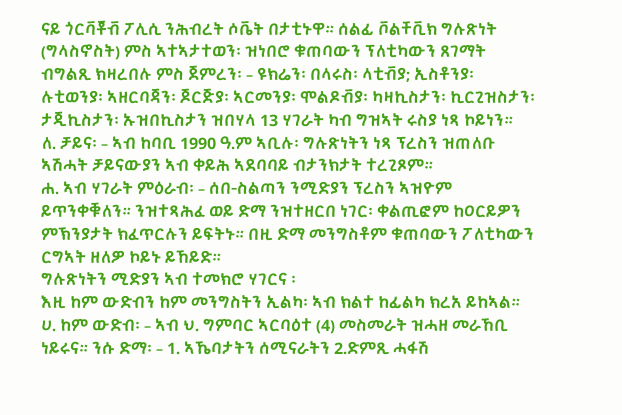ናይ ጎርቫቾቭ ፖሊሲ ንሕብረት ሶቬት በታቲኑዋ። ሰልፊ ቮልቸቪክ ግሉጽነት (ግላስኖስት) ምስ ኣተኣታተወን፡ ዝነበሮ ቁጠባውን ፕለቲካውን ጸገማት ብግልጺ ክዛረበሉ ምስ ጀምረን፡ – ዩክሬን፡ በላሩስ፡ ላቲቭያ; ኢስቶንያ፡ ሉቲወንያ፡ ኣዘርባጃን፡ ጆርጅያ፡ ኣርመንያ፡ ሞልዶቭያ፡ ካዛኪስታን፡ ኪርጊዝስታን፡ ታጂኪስታን፡ ኡዝበኪስታን ዝበሃላ 13 ሃገራት ካብ ግዝኣት ሩስያ ነጻ ኮይነን።
ለ. ቻይና፡ – ኣብ ከባቢ 1990 ዓ.ም ኣቢሉ፡ ግሉጽነትን ነጻ ፕረስን ዝጠለቡ ኣሽሓት ቻይናውያን ኣብ ቀይሕ ኣደባባይ ብታንክታት ተረጊጾም።
ሐ. ኣብ ሃገራት ምዕራብ፡ – ሰበ-ስልጣን ንሚድያን ፕረስን ኣዝዮም ይጥንቀቑለን። ንዝተጻሕፈ ወይ ድማ ንዝተዘርበ ነገር፡ ቀልጢፎም ከዐርይዎን ምኽንያታት ክፈጥርሉን ይፍትኑ። በዚ ድማ መንግስቶም ቁጠባውን ፖለቲካውን ርግኣት ዘለዎ ኮይኑ ይኸይድ።
ግሉጽነትን ሚድያን ኣብ ተመክሮ ሃገርና ፡
እዚ ከም ውድብን ከም መንግስትን ኢልካ፡ ኣብ ክልተ ከፊልካ ክረአ ይከኣል።
ሀ. ከም ውድብ፡ – ኣብ ህ. ግምባር ኣርባዕተ (4) መስመራት ዝሓዘ መራኸቢ ነይሩና። ንሱ ድማ፡ – 1. ኣኼባታትን ሰሚናራትን 2.ድምጺ ሓፋሽ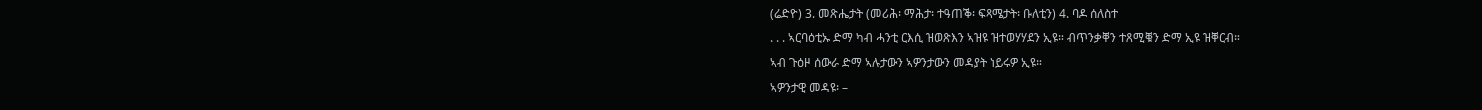(ሬድዮ) 3. መጽሔታት (መሪሕ፡ ማሕታ፡ ተዓጠቕ፡ ፍጻሜታት፡ ቡለቲን) 4. ባዶ ሰለስተ
. . . ኣርባዕቲኡ ድማ ካብ ሓንቲ ርእሲ ዝወጽእን ኣዝዩ ዝተወሃሃደን ኢዩ። ብጥንቃቐን ተጸሚቑን ድማ ኢዩ ዝቐርብ።
ኣብ ጉዕዞ ሰውራ ድማ ኣሉታውን ኣዎንታውን መዳያት ነይሩዎ ኢዩ።
ኣዎንታዊ መዳዩ፡ –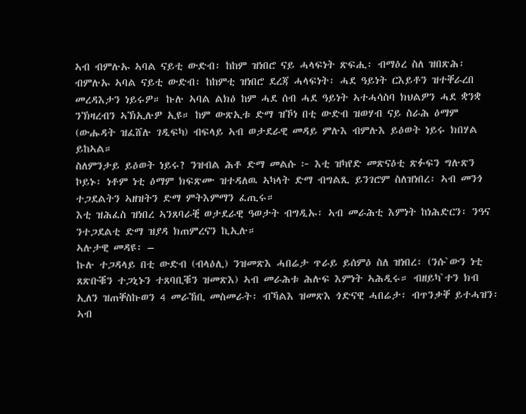ኣብ ብምሉኡ ኣባል ናይቲ ውድብ፡ ከከም ዝነበሮ ናይ ሓላፍነት ጽፍሒ፡ ብማዕረ ስለ ዝበጽሕ፡ ብምሉኡ ኣባል ናይቲ ውድብ፡ ከከምቲ ዝነበሮ ደረጃ ሓላፍነት፡ ሓደ ዓይነት ርእይቶን ዝተቐራረበ መረዳእታን ነይሩዎ። ኩሉ ኣባል ልክዕ ከም ሓደ ሰብ ሓደ ዓይነት ኣተሓሳስባ ክህልዎን ሓደ ቋንቋ ንኽዛረብን ኣኽኢሉዎ ኢዩ። ከም ውጽኢቱ ድማ ዝኾነ በቲ ውድብ ዝወሃብ ናይ ስራሕ ዕማም (ውሑዳት ዝፈሸሉ ገዲፍካ) ብፍላይ ኣብ ወታደራዊ መዳይ ምሉእ ብምሉእ ይዕወት ነይሩ ክበሃል ይከኣል።
ስለምንታይ ይዕወት ነይሩ? ንዝብል ሕቶ ድማ መልሱ ፦ እቲ ዝካየድ መጽናዕቲ ጽፉፍን ግሉጽን ኮይኑ፡ ነቶም ነቲ ዕማም ክፍጽሙ ዝተዳለዉ ኣካላት ድማ ብግልጺ ይንገሮም ስለዝነበረ፡ ኣብ መንጎ ተጋደልትን ኣዘዝትን ድማ ምትእምማን ፈጢሩ።
እቲ ዝሕፈስ ዝነበረ ኣንጸባራቒ ወታደራዊ ዓወታት ብግዲኡ፡ ኣብ መራሕቲ እምነት ከነሕድርን፡ ንዓና ንተጋደልቲ ድማ ዝያዳ ክጠምረናን ኪኢሉ።
ኣሉታዊ መዳዩ፡ –
ኩሉ ተጋዳላይ በቲ ውድብ (ብላዕሊ) ንዝመጽእ ሓበሬታ ጥራይ ይሰምዕ ስለ ዝነበረ፡ (ንሱ`ውን ነቲ ጸጽቡቑን ተጋኒኑን ተጸባቢቑን ዝመጽእ) ኣብ መራሕቱ ሕሉፍ እምነት ኣሕዲሩ። ብዘይካ`ተን ክብ ኢለን ዝጠቐስኩወን 4 መራኸቢ መስመራት፡ ብኻልእ ዝመጽእ ጎድናዊ ሓበሬታ፡ ብጥንቃቐ ይተሓዝን፡ ኣብ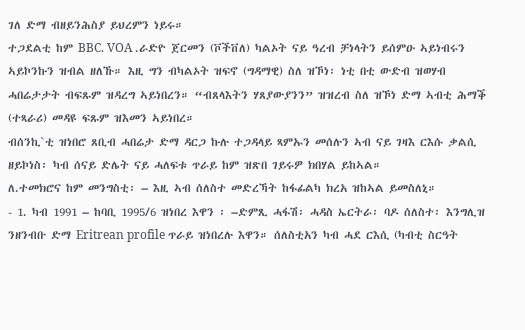ገለ ድማ ብዘይንሕስያ ይህረምን ነይሩ።
ተጋደልቲ ከም BBC. VOA .ራድዮ ጀርመን (ቮችቨለ) ካልኦት ናይ ዓረብ ቻነላትን ይሰምዑ ኣይነብሩን ኣይኮንኩን ዝብል ዘለኹ። እዚ ግን ብካልኦት ዝፍኖ (ግዳማዊ) ስለ ዝኾነ፡ ነቲ በቲ ውድብ ዝወሃብ ሓበሬታታት ብፍጹም ዝዳረግ ኣይነበረን። “ብጸላእትን ሃጸያውያንን” ዝዝረብ ስለ ዝኾነ ድማ ኣብቲ ሕማቕ (ተጻራሪ) መዳዩ ፍጹም ዝእመን ኣይነበረ።
ብሰንኪ`ቲ ዝነበሮ ጸቢብ ሓበሬታ ድማ ዳርጋ ኩሉ ተጋዳላይ ጻምኡን መሰሉን ኣብ ናይ ገዛእ ርእሱ ቃልሲ ዘይኮነስ፡ ካብ ሰናይ ድሌት ናይ ሓለፍቱ ጥራይ ከም ዝጽበ ገይሩዎ ክበሃል ይከኣል።
ለ.ተመክሮና ከም መንግስቲ፡ – እዚ ኣብ ሰለስተ መድረኻት ከፋፊልካ ክረአ ዝከኣል ይመስለኒ።
- 1. ካብ 1991 – ከባቢ 1995/6 ዝነበረ እዋን ፡ –ድምጺ ሓፋሽ፡ ሓዳስ ኤርትራ፡ ባዶ ሰለስተ፡ እንግሊዝ ንዘንብቡ ድማ Eritrean profile ጥራይ ዝነበረሉ እዋን። ሰለስቲአን ካብ ሓደ ርእሲ (ካብቲ ስርዓት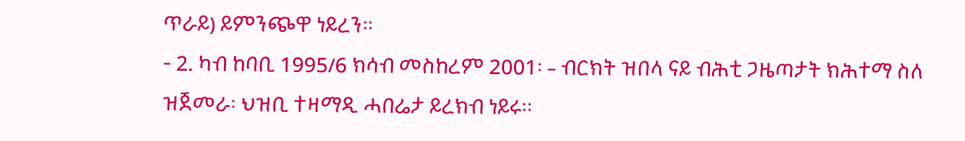ጥራይ) ይምንጭዋ ነይረን።
- 2. ካብ ከባቢ 1995/6 ክሳብ መስከረም 2001፡ – ብርክት ዝበላ ናይ ብሕቲ ጋዜጣታት ክሕተማ ስለ ዝጀመራ፡ ህዝቢ ተዛማዲ ሓበሬታ ይረክብ ነይሩ።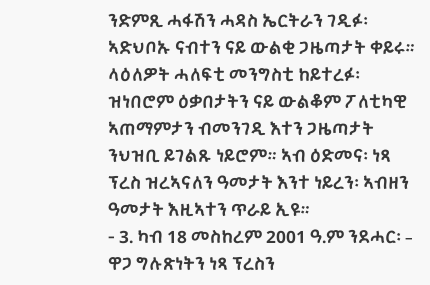ንድምጺ ሓፋሽን ሓዳስ ኤርትራን ገዲፉ፡ ኣድህቦኡ ናብተን ናይ ውልቂ ጋዜጣታት ቀይሩ። ላዕለዎት ሓለፍቲ መንግስቲ ከይተረፉ፡ ዝነበሮም ዕቃበታትን ናይ ውልቆም ፖለቲካዊ ኣጠማምታን ብመንገዲ እተን ጋዜጣታት ንህዝቢ ይገልጹ ነይሮም። ኣብ ዕድመና፡ ነጻ ፕረስ ዝረኣናለን ዓመታት እንተ ነይረን፡ ኣብዘን ዓመታት እዚኣተን ጥራይ ኢዩ።
- 3. ካብ 18 መስከረም 2001 ዓ.ም ንደሓር፡ – ዋጋ ግሉጽነትን ነጻ ፕረስን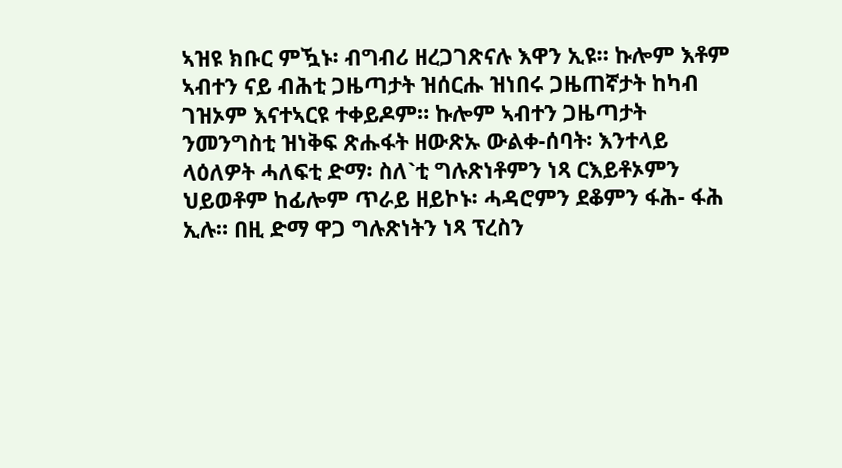ኣዝዩ ክቡር ምዃኑ፡ ብግብሪ ዘረጋገጽናሉ እዋን ኢዩ። ኩሎም እቶም ኣብተን ናይ ብሕቲ ጋዜጣታት ዝሰርሑ ዝነበሩ ጋዜጠኛታት ከካብ ገዝኦም እናተኣርዩ ተቀይዶም። ኩሎም ኣብተን ጋዜጣታት ንመንግስቲ ዝነቅፍ ጽሑፋት ዘውጽኡ ውልቀ-ሰባት፡ እንተላይ ላዕለዎት ሓለፍቲ ድማ፡ ስለ`ቲ ግሉጽነቶምን ነጻ ርእይቶኦምን ህይወቶም ከፊሎም ጥራይ ዘይኮኑ፡ ሓዳሮምን ደቆምን ፋሕ- ፋሕ ኢሉ። በዚ ድማ ዋጋ ግሉጽነትን ነጻ ፕረስን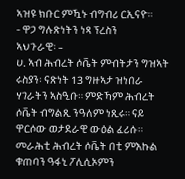ኣዝዩ ክቡር ምዃኑ ብግብሪ ርኢናዮ።
- ዋጋ ግሉጽነትን ነጻ ፕረስን
ኣህጉራዊ፡ –
ሀ. ኣብ ሕብረት ሶቬት ምብትታን ግዝኣት ሩስያን፡ ናጽነት 13 ግዙኣታ ዝነበራ ሃገራትን ኣስዒቡ። ምድኻም ሕብረት ሶቬት ብግልጺ ንዓለም ነጺሩ። ናይ ዋርሶው ወታደራዊ ውዕል ፈሪሱ። መራሕቲ ሕብረት ሶቬት በቲ ምእኩል ቁጠባን ዓፋኒ ፖሊሲኦምን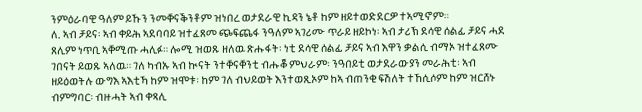ንምዕራባዊ ዓለም ይኹን ንመቐናቕንቶም ዝነበረ ወታደራዊ ኪዳን ኔቶ ከም ዘይተወድደርዎ ተኣሚኖም።
ለ. ኣብ ቻይና፡ ኣብ ቀይሕ ኣደባባይ ዝተፈጸመ ጭፍጨፋ ንዓለም ኣገሪሙ ጥራይ ዘይኮነ፡ ኣብ ታሪኽ ደሳዊ ሰልፊ ቻይና ሓደ ጸሊም ነጥቢ ኣቐሚጡ ሓሊፉ። ሎሚ ዝወጹ ዘለዉ ጽሑፋት፡ ነቲ ደሳዊ ሰልፊ ቻይና ኣብ እዋን ቃልሲ ብማኦ ዝተፈጸሙ ገበናት ይወጹ ኣለዉ። ገለ ካብኡ ኣብ ኲናት ንተቐናቐንቲ ብሑቖ ምህራም፡ ንዓበይቲ ወታደራውያን መራሕቲ፡ ኣብ ዘይዕወትሉ ውግእ ኣእቲኻ ከም ዝሞቱ፡ ከም ገለ ብህይወት እንተወጺኦም ከኣ ብጠንቂ ፍሽለት ተኸሲሶም ከም ዝርሸኑ ብምግባር፡ ብዙሓት ኣብ ቀጻሊ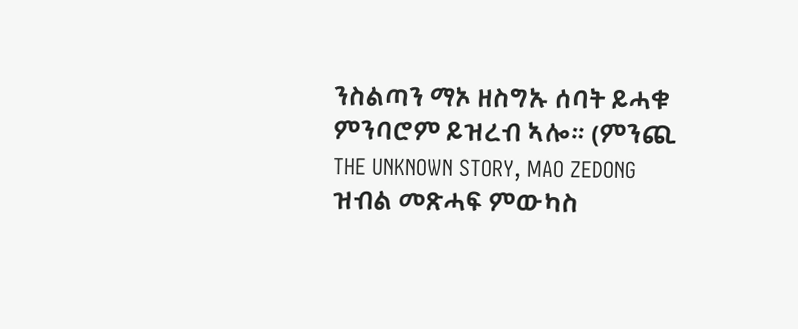ንስልጣን ማኦ ዘስግኡ ሰባት ይሓቁ ምንባሮም ይዝረብ ኣሎ። (ምንጪ THE UNKNOWN STORY, MAO ZEDONG ዝብል መጽሓፍ ምውካስ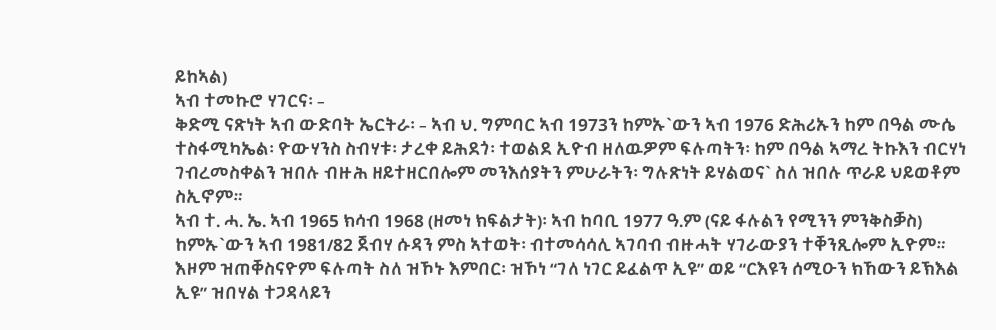ይከኣል)
ኣብ ተመኩሮ ሃገርና፡ –
ቅድሚ ናጽነት ኣብ ውድባት ኤርትራ፡ – ኣብ ህ. ግምባር ኣብ 1973ን ከምኡ`ውን ኣብ 1976 ድሕሪኡን ከም በዓል ሙሴ ተስፋሚካኤል፡ ዮውሃንስ ስብሃቱ፡ ታረቀ ይሕደጎ፡ ተወልደ ኢዮብ ዘለዉዎም ፍሉጣትን፡ ከም በዓል ኣማረ ትኩእን ብርሃነ ገብረመስቀልን ዝበሉ ብዙሕ ዘይተዘርበሎም መንእሰያትን ምሁራትን፡ ግሉጽነት ይሃልወና` ስለ ዝበሉ ጥራይ ህይወቶም ስኢኖም።
ኣብ ተ. ሓ. ኤ. ኣብ 1965 ክሳብ 1968 (ዘመነ ክፍልታት)፡ ኣብ ከባቢ 1977 ዓ.ም (ናይ ፋሉልን የሚንን ምንቅስቓስ) ከምኡ`ውን ኣብ 1981/82 ጀብሃ ሱዳን ምስ ኣተወት፡ ብተመሳሳሊ ኣገባብ ብዙሓት ሃገራውያን ተቐንጺሎም ኢዮም።
እዞም ዝጠቐስናዮም ፍሉጣት ስለ ዝኾኑ እምበር፡ ዝኾነ “ገለ ነገር ይፈልጥ ኢዩ” ወይ “ርእዩን ሰሚዑን ክኸውን ይኽእል ኢዩ” ዝበሃል ተጋዳላይን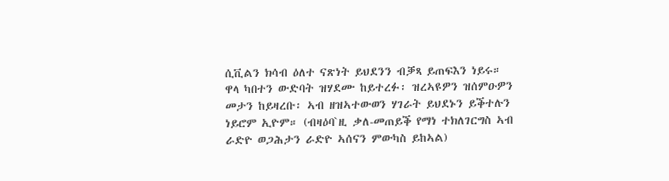ሲቪልን ክሳብ ዕለተ ናጽነት ይህደንን ብቓጻ ይጠፍእን ነይሩ። ዋላ ካበተን ውድባት ዝሃደሙ ከይተረፉ፡ ዝረኣዩዎን ዝሰምዑዎን መታን ከይዛረቡ፡ ኣብ ዘዝኣተውወን ሃገራት ይህደኑን ይቕተሉን ነይሮም ኢዮም። (ብዛዕባ`ዚ ቃለ-መጠይቕ የማነ ተክለገርግስ ኣብ ራድዮ ወጋሕታን ራድዮ ኣሰናን ምውካስ ይከኣል)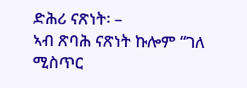ድሕሪ ናጽነት፡ –
ኣብ ጽባሕ ናጽነት ኩሎም “ገለ ሚስጥር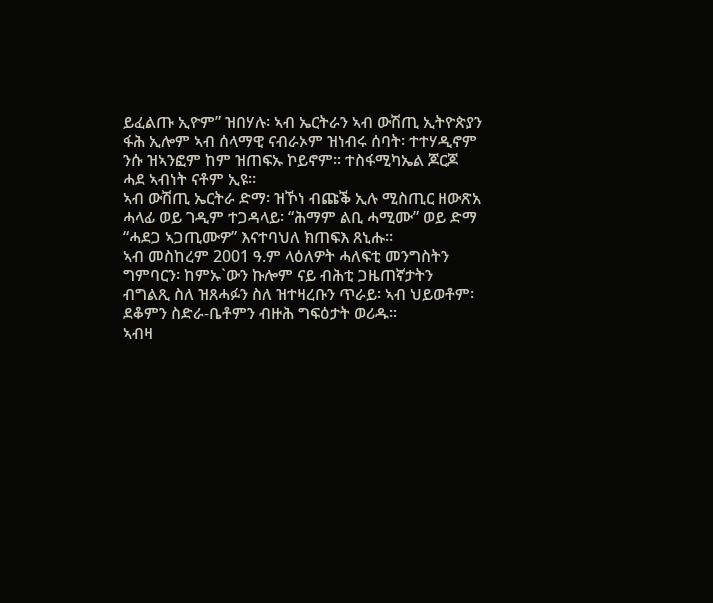ይፈልጡ ኢዮም” ዝበሃሉ፡ ኣብ ኤርትራን ኣብ ውሽጢ ኢትዮጵያን ፋሕ ኢሎም ኣብ ሰላማዊ ናብራኦም ዝነብሩ ሰባት፡ ተተሃዲኖም ንሱ ዝኣንፎም ከም ዝጠፍኡ ኮይኖም። ተስፋሚካኤል ጆርጆ ሓደ ኣብነት ናቶም ኢዩ።
ኣብ ውሽጢ ኤርትራ ድማ፡ ዝኾነ ብጩቕ ኢሉ ሚስጢር ዘውጽአ ሓላፊ ወይ ገዲም ተጋዳላይ፡ “ሕማም ልቢ ሓሚሙ” ወይ ድማ “ሓደጋ ኣጋጢሙዎ” እናተባህለ ክጠፍእ ጸኒሑ።
ኣብ መስከረም 2001 ዓ.ም ላዕለዎት ሓለፍቲ መንግስትን ግምባርን፡ ከምኡ`ውን ኩሎም ናይ ብሕቲ ጋዜጠኛታትን ብግልጺ ስለ ዝጸሓፉን ስለ ዝተዛረቡን ጥራይ፡ ኣብ ህይወቶም፡ ደቆምን ስድራ-ቤቶምን ብዙሕ ግፍዕታት ወሪዱ።
ኣብዛ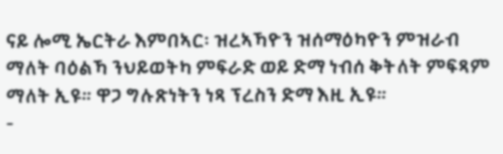ናይ ሎሚ ኤርትራ እምበኣር፡ ዝረኣኻዮን ዝሰማዕካዮን ምዝራብ ማለት ባዕልኻ ንህይወትካ ምፍራድ ወይ ድማ ነብሰ ቅትለት ምፍጻም ማለት ኢዩ። ዋጋ ግሉጽነትን ነጻ ፕረስን ድማ እዚ ኢዩ።
-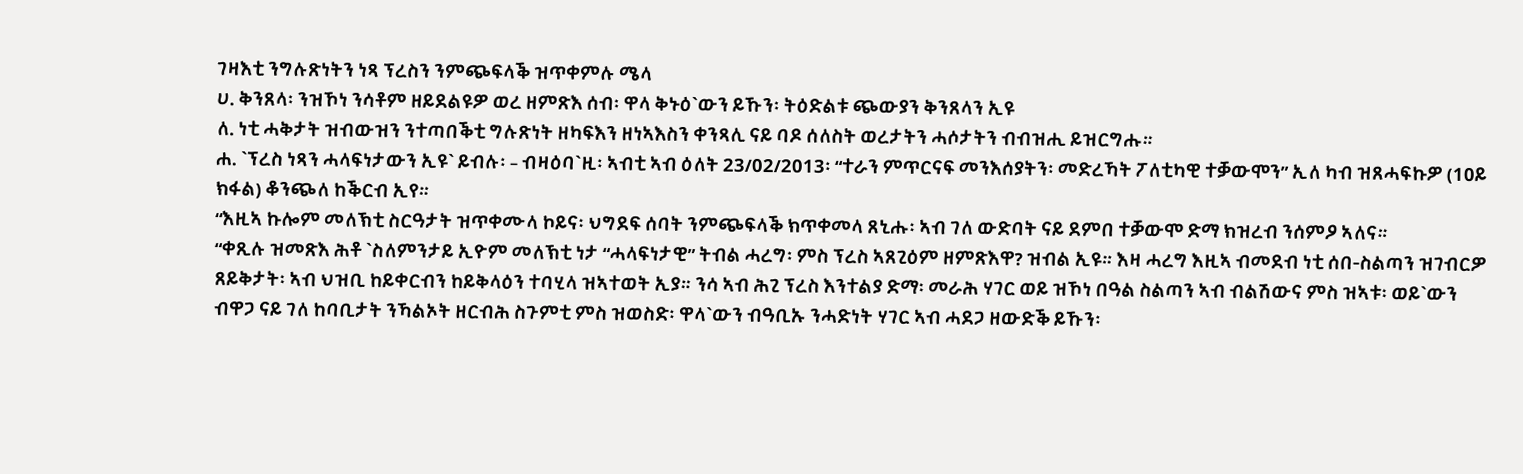ገዛእቲ ንግሉጽነትን ነጻ ፕረስን ንምጭፍላቕ ዝጥቀምሉ ሜላ
ሀ. ቅንጸላ፡ ንዝኾነ ንሳቶም ዘይደልዩዎ ወረ ዘምጽእ ሰብ፡ ዋላ ቅኑዕ`ውን ይኹን፡ ትዕድልቱ ጭውያን ቅንጸላን ኢዩ
ለ. ነቲ ሓቅታት ዝብውዝን ንተጣበቕቲ ግሉጽነት ዘካፍእን ዘነኣእስን ቀንጻሊ ናይ ባዶ ሰለስት ወረታትን ሓሶታትን ብብዝሒ ይዝርግሑ።
ሐ. `ፕረስ ነጻን ሓላፍነታውን ኢዩ` ይብሉ፡ – ብዛዕባ`ዚ፡ ኣብቲ ኣብ ዕለት 23/02/2013፡ “ተራን ምጥርናፍ መንእሰያትን፡ መድረኻት ፖለቲካዊ ተቓውሞን” ኢለ ካብ ዝጸሓፍኩዎ (10ይ ክፋል) ቆንጭለ ከቕርብ ኢየ።
“እዚኣ ኩሎም መለኽቲ ስርዓታት ዝጥቀሙላ ኮይና፡ ህግደፍ ሰባት ንምጭፍላቕ ክጥቀመላ ጸኒሑ፡ ኣብ ገለ ውድባት ናይ ደምበ ተቓውሞ ድማ ክዝረብ ንሰምዖ ኣለና።
“ቀጺሉ ዝመጽእ ሕቶ `ስለምንታይ ኢዮም መለኽቲ ነታ “ሓላፍነታዊ” ትብል ሓረግ፡ ምስ ፕረስ ኣጸጊዕም ዘምጽእዋ? ዝብል ኢዩ። እዛ ሓረግ እዚኣ ብመደብ ነቲ ሰበ-ስልጣን ዝገብርዎ ጸይቅታት፡ ኣብ ህዝቢ ከይቀርብን ከይቅላዕን ተባሂላ ዝኣተወት ኢያ። ንሳ ኣብ ሕጊ ፕረስ እንተልያ ድማ፡ መራሕ ሃገር ወይ ዝኾነ በዓል ስልጣን ኣብ ብልሽውና ምስ ዝኣቱ፡ ወይ`ውን ብዋጋ ናይ ገለ ከባቢታት ንኻልኦት ዘርብሕ ስጉምቲ ምስ ዝወስድ፡ ዋላ`ውን ብዓቢኡ ንሓድነት ሃገር ኣብ ሓደጋ ዘውድቕ ይኹን፡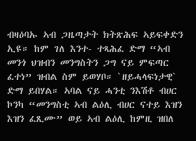ብዛዕባኡ ኣብ ጋዜጣታት ክትጽሕፍ ኣይፍቀድን ኢዩ። ከም ገለ እንተ- ተጻሕፈ ድማ “ኣብ መንጎ ህዝብን መንግስትን ጋግ ናይ ምፍጣር ፈተነ” ዝብል ስም ይወሃቦ። `ዘይሓላፍነታዊ` ድማ ይበሃል። ኣባል ናይ ሓንቲ ንእሽቶ ብሀር ኮንካ “መንግስቲ ኣብ ልዕሊ ብሀር ናተይ እዝን እዝን ፈጺሙ” ወይ ኣብ ልዕሊ ከምዚ ዝበለ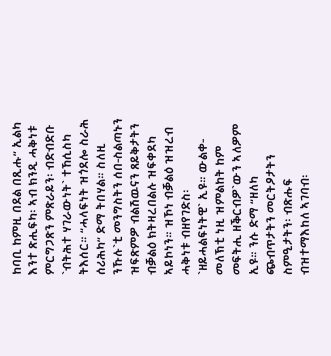ከባቢ ከምዚ በደል በጺሑ” ኢልካ እንተ ጽሒፍካ፡ ኣብ ክንዲ ሓቅነቱ ምርግጋጽን ምጽራይን፡ ብድብድቡ `ብትሕተ ሃገራውነት` ተኸሲስካ ትእሰር። “ሓላፍነት ዝጎደሎ ስራሕ ሰሪሕካ” ድማ ትበሃል። ስለዚ ንኹሉ`ቲ መንግስትን ሰበ-ስልጣኑን ዝፍጽምዎ ብልሽዉናን ጸይቅታትን ብቓልዕ ክትዛረበልሉ ዝፍቀደካ ኣይኮነን። ዝኾነ ብቓልዕ ዝዝረብ ሓቅነቱ ብዘየገድስ፡ `ዘይሓልፍነትዊ` ኢዩ። ውልቀ-መለኽቲ ነዚ ዝምልከት ከም መፍትሒ ዘቕርብዎ`ውን ኣለዎም ኢዩ። ንሱ ድማ “ዘለካ ጭብጥታትን መርትዖታትን ስምዒታትን፡ ብጽሑፍ ብዝተማእከለ ኣገባብ፡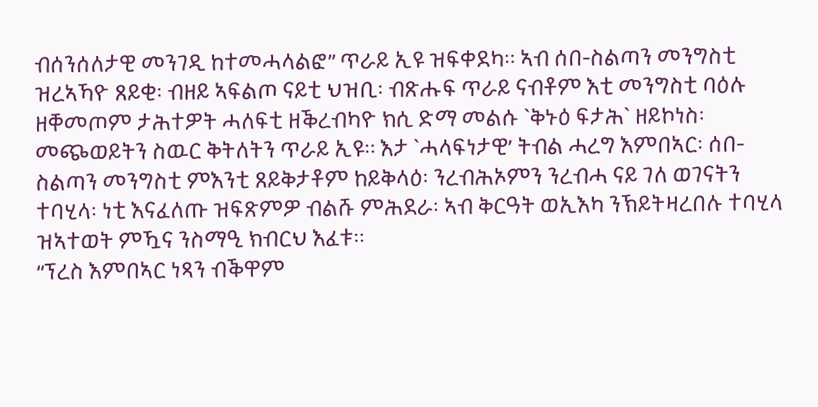ብሰንሰለታዊ መንገዲ ከተመሓላልፎ” ጥራይ ኢዩ ዝፍቀደካ። ኣብ ሰበ-ስልጣን መንግስቲ ዝረኣኻዮ ጸይቂ፡ ብዘይ ኣፍልጦ ናይቲ ህዝቢ፡ ብጽሑፍ ጥራይ ናብቶም እቲ መንግስቲ ባዕሉ ዘቐመጦም ታሕተዎት ሓለፍቲ ዘቕረብካዮ ክሲ ድማ መልሱ `ቅኑዕ ፍታሕ` ዘይኮነስ፡ መጭወይትን ስዉር ቅትለትን ጥራይ ኢዩ። እታ `ሓላፍነታዊ’ ትብል ሓረግ እምበኣር፡ ሰበ-ስልጣን መንግስቲ ምእንቲ ጸይቅታቶም ከይቅላዕ፡ ንረብሕኦምን ንረብሓ ናይ ገለ ወገናትን ተባሂላ፡ ነቲ እናፈለጡ ዝፍጽምዎ ብልሹ ምሕደራ፡ ኣብ ቅርዓት ወኢእካ ንኽይትዛረበሉ ተባሂላ ዝኣተወት ምዃና ንስማዒ ክብርህ እፈቱ።
“ፕረስ እምበኣር ነጻን ብቕዋም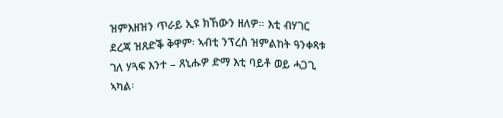ዝምእዘዝን ጥራይ ኢዩ ክኸውን ዘለዎ። እቲ ብሃገር ደረጃ ዝጸድቕ ቅዋም፡ ኣብቲ ንፕረስ ዝምልከት ዓንቀጻቱ ገለ ሃጓፍ እንተ – ጸኒሑዎ ድማ እቲ ባይቶ ወይ ሓጋጊ ኣካል፡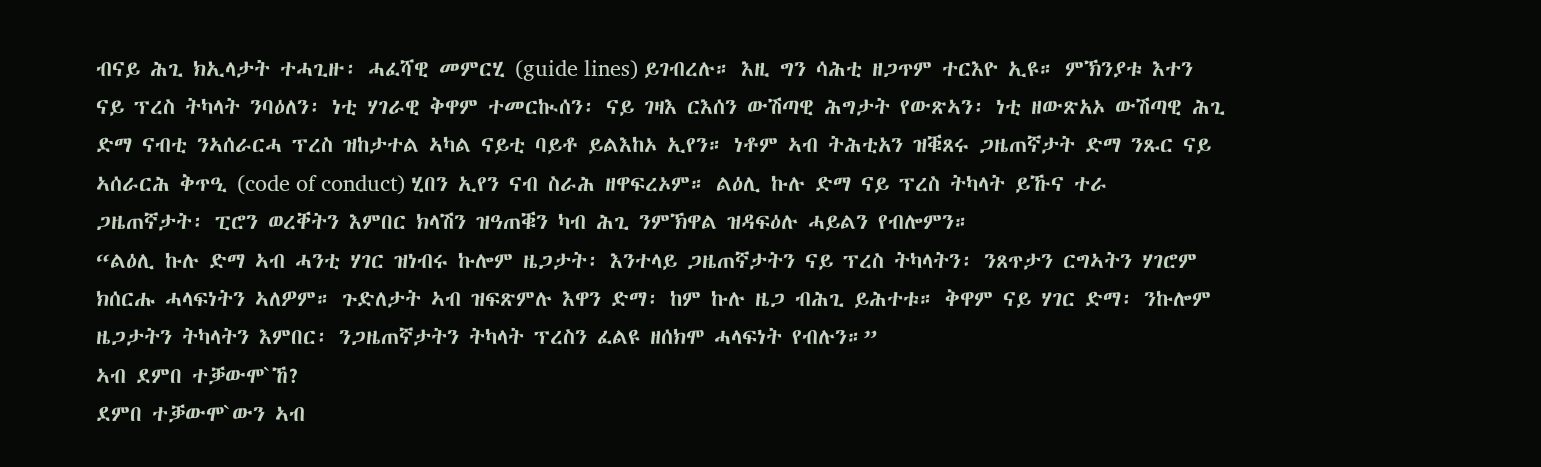ብናይ ሕጊ ክኢላታት ተሓጊዙ፡ ሓፈሻዊ መምርሂ (guide lines) ይገብረሉ። እዚ ግን ሳሕቲ ዘጋጥም ተርእዮ ኢዩ። ምኽንያቱ እተን ናይ ፕረስ ትካላት ንባዕለን፡ ነቲ ሃገራዊ ቅዋም ተመርኲሰን፡ ናይ ገዛእ ርእሰን ውሽጣዊ ሕግታት የውጽኣን፡ ነቲ ዘውጽአኦ ውሽጣዊ ሕጊ ድማ ናብቲ ንኣሰራርሓ ፕረስ ዝከታተል ኣካል ናይቲ ባይቶ ይልእከኦ ኢየን። ነቶም ኣብ ትሕቲአን ዝቑጸሩ ጋዜጠኛታት ድማ ንጹር ናይ ኣሰራርሕ ቅጥዒ (code of conduct) ሂበን ኢየን ናብ ስራሕ ዘዋፍረኦም። ልዕሊ ኩሉ ድማ ናይ ፕረስ ትካላት ይኹና ተራ ጋዜጠኛታት፡ ፒሮን ወረቐትን እምበር ክላሽን ዝዓጠቑን ካብ ሕጊ ንምኽዋል ዝዳፍዕሉ ሓይልን የብሎምን።
“ልዕሊ ኩሉ ድማ ኣብ ሓንቲ ሃገር ዝነብሩ ኩሎም ዜጋታት፡ እንተላይ ጋዜጠኛታትን ናይ ፕረስ ትካላትን፡ ንጸጥታን ርግኣትን ሃገሮም ክሰርሑ ሓላፍነትን ኣለዎም። ጉድለታት ኣብ ዝፍጽምሉ እዋን ድማ፡ ከም ኩሉ ዜጋ ብሕጊ ይሕተቱ። ቅዋም ናይ ሃገር ድማ፡ ንኩሎም ዜጋታትን ትካላትን እምበር፡ ንጋዜጠኛታትን ትካላት ፕረስን ፈልዩ ዘሰክሞ ሓላፍነት የብሉን።”
ኣብ ደምበ ተቓውሞ`ኸ?
ደምበ ተቓውሞ`ውን ኣብ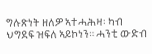ግሉጽነት ዘለዎ ኣተሓሕዛ፡ ካብ ህግደፍ ዝፍለ ኣይኮነን። ሓንቲ ውድብ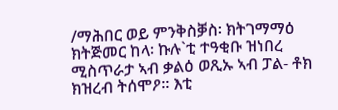/ማሕበር ወይ ምንቅስቓስ፡ ክትገማማዕ ክትጅመር ከላ፡ ኩሉ`ቲ ተዓቂቡ ዝነበረ ሚስጥራታ ኣብ ቃልዕ ወጺኡ ኣብ ፓል- ቶክ ክዝረብ ትሰሞዖ። እቲ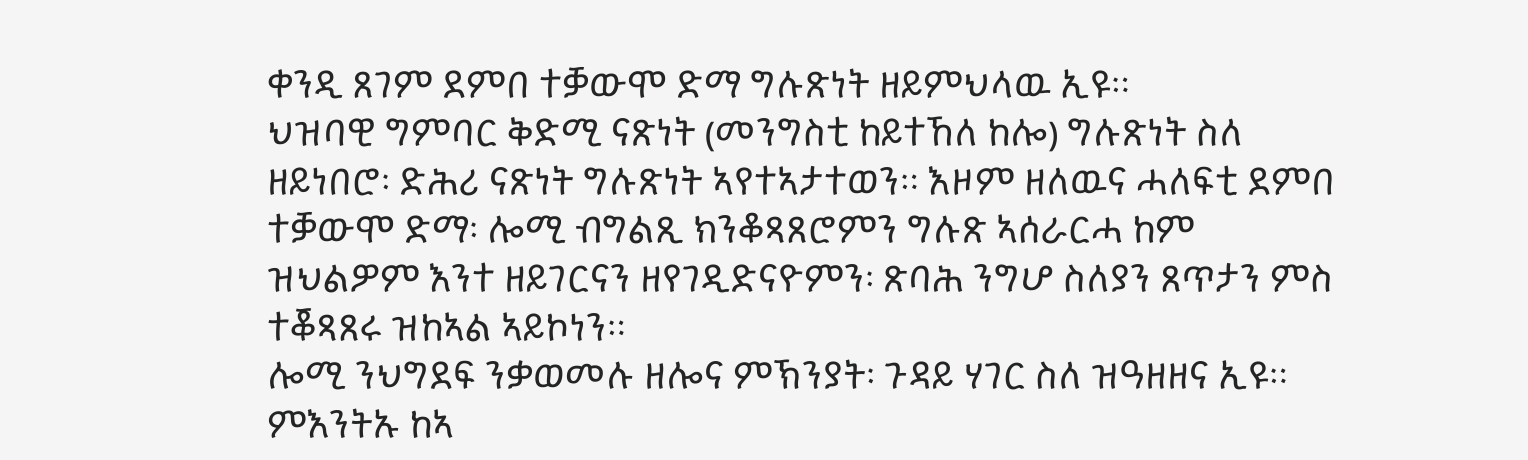ቀንዲ ጸገም ደምበ ተቓውሞ ድማ ግሉጽነት ዘይምህላዉ ኢዩ።
ህዝባዊ ግምባር ቅድሚ ናጽነት (መንግስቲ ከይተኸለ ከሎ) ግሉጽነት ስለ ዘይነበሮ፡ ድሕሪ ናጽነት ግሉጽነት ኣየተኣታተወን። እዞም ዘለዉና ሓለፍቲ ደምበ ተቓውሞ ድማ፡ ሎሚ ብግልጺ ክንቆጻጸሮምን ግሉጽ ኣሰራርሓ ከም ዝህልዎም እንተ ዘይገርናን ዘየገዲድናዮምን፡ ጽባሕ ንግሆ ስለያን ጸጥታን ምስ ተቖጻጸሩ ዝከኣል ኣይኮነን።
ሎሚ ንህግደፍ ንቃወመሉ ዘሎና ምኽንያት፡ ጉዳይ ሃገር ስለ ዝዓዘዘና ኢዩ። ምእንትኡ ከኣ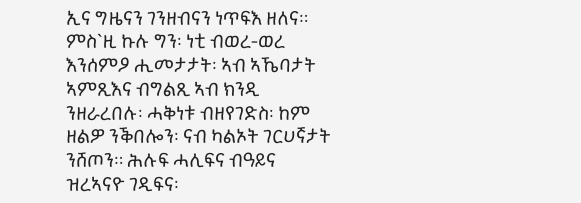ኢና ግዜናን ገንዘብናን ነጥፍእ ዘለና። ምስ`ዚ ኩሉ ግን፡ ነቲ ብወረ-ወረ እንሰምዖ ሒመታታት፡ ኣብ ኣኼባታት ኣምጺእና ብግልጺ ኣብ ክንዲ ንዘራረበሉ፡ ሓቅነቱ ብዘየገድስ፡ ከም ዘልዎ ንቕበሎን፡ ናብ ካልኦት ገርሀኛታት ንሸጦን። ሕሉፍ ሓሊፍና ብዓይና ዝረኣናዮ ገዲፍና፡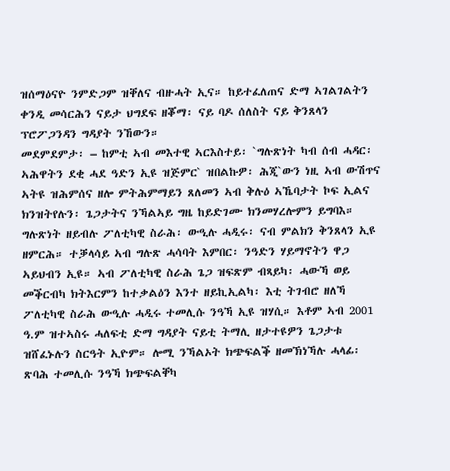ዝሰማዕናዮ ንምድጋም ዝቐለና ብዙሓት ኢና። ከይተፈለጠና ድማ ኣገልገልትን ቀንዲ መሳርሕን ናይታ ህግደፍ ዘቖማ፡ ናይ ባዶ ሰለስት ናይ ቅንጸላን ፕሮፖጋንዳን ግዳያት ንኸውን።
መደምደምታ፡ – ከምቲ ኣብ መእተዊ ኣርእስተይ፡ `ግሉጽነት ካብ ሰብ ሓዳር፡ ኣሕዋትን ደቂ ሓደ ዓድን ኢዩ ዝጅምር` ዝበልኩዎ፡ ሕጂ`ውን ነዚ ኣብ ውሽጥና ኣትዩ ዝሕምሰና ዘሎ ምትሕምማይን ጸለመን ኣብ ቅሉዕ ኣኼባታት ኮፍ ኢልና ክንዝትየሉን፡ ጌጋታትና ንኻልኣይ ግዜ ከይድገሙ ክንመሃረሎምን ይግባእ።
ግሉጽነት ዘይብሉ ፖለቲካዊ ስራሕ፡ ውዒሉ ሓዲሩ፡ ናብ ምልክን ቅንጸላን ኢዩ ዘምርሕ። ተቓላሳይ ኣብ ግሉጽ ሓሳባት እምበር፡ ንዓድን ሃይማኖትን ዋጋ ኣይህብን ኢዩ። ኣብ ፖለቲካዊ ስራሕ ጌጋ ዝፍጽም ብጻይካ፡ ሓውኻ ወይ መቕርብካ ክትእርምን ከተቃልዕን እንተ ዘይኪኢልካ፡ እቲ ትገብሮ ዘለኻ ፖለቲካዊ ስራሕ ውዒሉ ሓዲሩ ተመሊሱ ንዓኻ ኢዩ ዝሃሲ። እቶም ኣብ 2001 ዓ.ም ዝተኣስሩ ሓለፍቲ ድማ ግዳያት ናይቲ ትማሊ ዘታተዩዎን ጌጋታቱ ዝሸፈኑሉን ስርዓት ኢዮም። ሎሚ ንኻልኦት ክጭፍልቕ ዘመኽነኻሉ ሓላፊ፡ ጽባሕ ተመሊሱ ንዓኻ ክጭፍልቐካ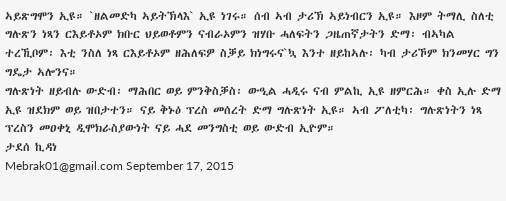ኣይጽግሞን ኢዩ። `ዘልመድካ ኣይትኽላእ` ኢዩ ነገሩ። ሰብ ኣብ ታሪኽ ኣይነብርን ኢዩ። እዞም ትማሊ ስለቲ ግሉጽን ነጻን ርእይቶኦም ክቡር ህይወቶምን ናብራኦምን ዝሃቡ ሓለፍትን ጋዜጠኛታትን ድማ፡ ብኣካል ተረኺቦም፡ እቲ ንስለ ነጻ ርእይቶኦም ዘሕለፍዎ ስቓይ ክነግሩና`ኳ እንተ ዘይከኣሉ፡ ካብ ታሪኾም ክንመሃር ግን ግዴታ ኣሎንና።
ግሉጽነት ዘይብሉ ውድብ፡ ማሕበር ወይ ምንቅስቓስ፡ ውዒል ሓዲሩ ናብ ምልኪ ኢዩ ዘምርሕ። ቀስ ኢሉ ድማ ኢዩ ዝደክም ወይ ዝበታተን። ናይ ቅኑዕ ፕረስ መሰረት ድማ ግሉጽነት ኢዩ። ኣብ ፖለቲካ፡ ግሉጽነትን ነጻ ፕረስን መዐቀኒ ዲሞክራስያውነት ናይ ሓደ መንግስቲ ወይ ውድብ ኢዮም።
ታደሰ ኪዳነ
Mebrak01@gmail.com September 17, 2015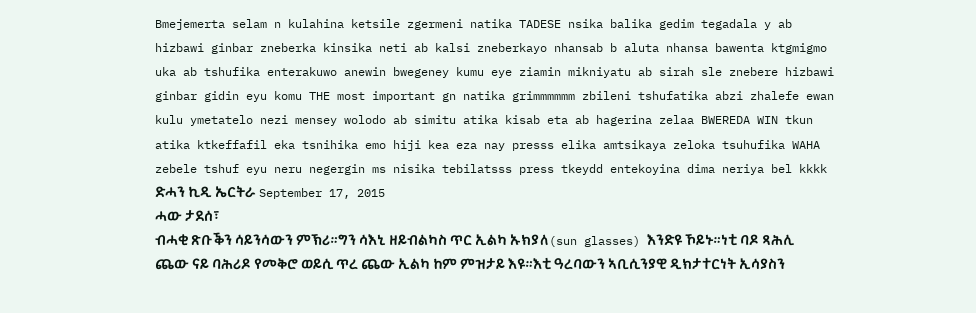Bmejemerta selam n kulahina ketsile zgermeni natika TADESE nsika balika gedim tegadala y ab hizbawi ginbar zneberka kinsika neti ab kalsi zneberkayo nhansab b aluta nhansa bawenta ktgmigmo uka ab tshufika enterakuwo anewin bwegeney kumu eye ziamin mikniyatu ab sirah sle znebere hizbawi ginbar gidin eyu komu THE most important gn natika grimmmmmm zbileni tshufatika abzi zhalefe ewan kulu ymetatelo nezi mensey wolodo ab simitu atika kisab eta ab hagerina zelaa BWEREDA WIN tkun atika ktkeffafil eka tsnihika emo hiji kea eza nay presss elika amtsikaya zeloka tsuhufika WAHA zebele tshuf eyu neru negergin ms nisika tebilatsss press tkeydd entekoyina dima neriya bel kkkk
ድሓን ኪዲ ኤርትራ September 17, 2015
ሓው ታደሰ፣
ብሓቂ ጽቡቕን ሳይንሳውን ምኽሪ።ግን ሳእኒ ዘይብልካስ ጥር ኢልካ ኡክያለ(sun glasses) እንድዩ ኾይኑ።ነቲ ባዶ ጻሕሊ ጨው ናይ ባሕሪዶ የመቅሮ ወይሲ ጥረ ጨው ኢልካ ከም ምዝታይ እዩ።እቲ ዓረባውን ኣቢሲንያዊ ዲክታተርነት ኢሳያስን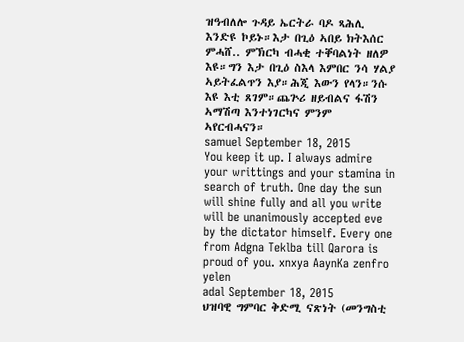ዝዓብለሎ ጉዳይ ኤርትራ ባዶ ጻሕሊ እንድዩ ኮይኑ።እታ በጊዕ ኣበይ ክትእሰር ምሓሸ.. ምኽርካ ብሓቂ ተቐባልነት ዘለዎ እዩ።ግን እታ በጊዕ ስእላ እምበር ንሳ ሃልያ ኣይትፈልጥን እያ።ሕጂ እውን የላን።ንሱ እዩ እቲ ጸገም።ጨጕሪ ዘይብልና ፋሽን ኣማሽጣ እንተነገርካና ምንም ኣየርብሓናን።
samuel September 18, 2015
You keep it up. I always admire your writtings and your stamina in search of truth. One day the sun will shine fully and all you write will be unanimously accepted eve by the dictator himself. Every one from Adgna Teklba till Qarora is proud of you. xnxya AaynKa zenfro yelen
adal September 18, 2015
ህዝባዊ ግምባር ቅድሚ ናጽነት (መንግስቲ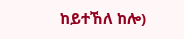ከይተኸለ ከሎ)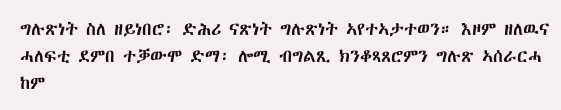ግሉጽነት ስለ ዘይነበሮ፡ ድሕሪ ናጽነት ግሉጽነት ኣየተኣታተወን። እዞም ዘለዉና ሓለፍቲ ደምበ ተቓውሞ ድማ፡ ሎሚ ብግልጺ ክንቆጻጸሮምን ግሉጽ ኣሰራርሓ ከም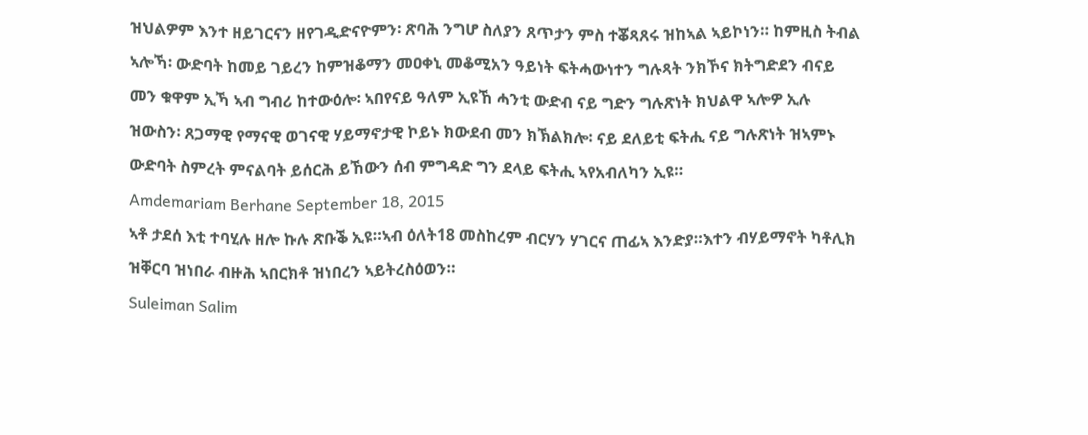ዝህልዎም እንተ ዘይገርናን ዘየገዲድናዮምን፡ ጽባሕ ንግሆ ስለያን ጸጥታን ምስ ተቖጻጸሩ ዝከኣል ኣይኮነን። ከምዚስ ትብል ኣሎኻ፡ ውድባት ከመይ ገይረን ከምዝቆማን መዐቀኒ መቆሚአን ዓይነት ፍትሓውነተን ግሉጻት ንክኾና ክትግድደን ብናይ መን ቁዋም ኢኻ ኣብ ግብሪ ከተውዕሎ፡ ኣበየናይ ዓለም ኢዩኸ ሓንቲ ውድብ ናይ ግድን ግሉጽነት ክህልዋ ኣሎዎ ኢሉ ዝውስን፡ ጸጋማዊ የማናዊ ወገናዊ ሃይማኖታዊ ኮይኑ ክውደብ መን ክኽልክሎ፡ ናይ ደለይቲ ፍትሒ ናይ ግሉጽነት ዝኣምኑ ውድባት ስምረት ምናልባት ይሰርሕ ይኸውን ሰብ ምግዳድ ግን ደላይ ፍትሒ ኣየአብለካን ኢዩ።
Amdemariam Berhane September 18, 2015
ኣቶ ታደሰ እቲ ተባሂሉ ዘሎ ኩሉ ጽቡቕ ኢዩ።ኣብ ዕለት18 መስከረም ብርሃን ሃገርና ጠፊኣ እንድያ።እተን ብሃይማኖት ካቶሊክ ዝቐርባ ዝነበራ ብዙሕ ኣበርክቶ ዝነበረን ኣይትረስዕወን።
Suleiman Salim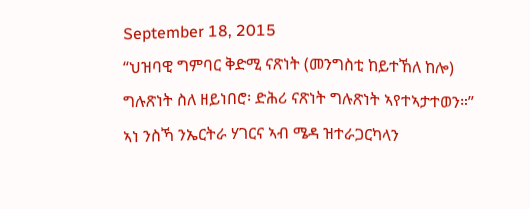September 18, 2015
“ህዝባዊ ግምባር ቅድሚ ናጽነት (መንግስቲ ከይተኸለ ከሎ) ግሉጽነት ስለ ዘይነበሮ፡ ድሕሪ ናጽነት ግሉጽነት ኣየተኣታተወን።”
ኣነ ንስኻ ንኤርትራ ሃገርና ኣብ ሜዳ ዝተራጋርካላን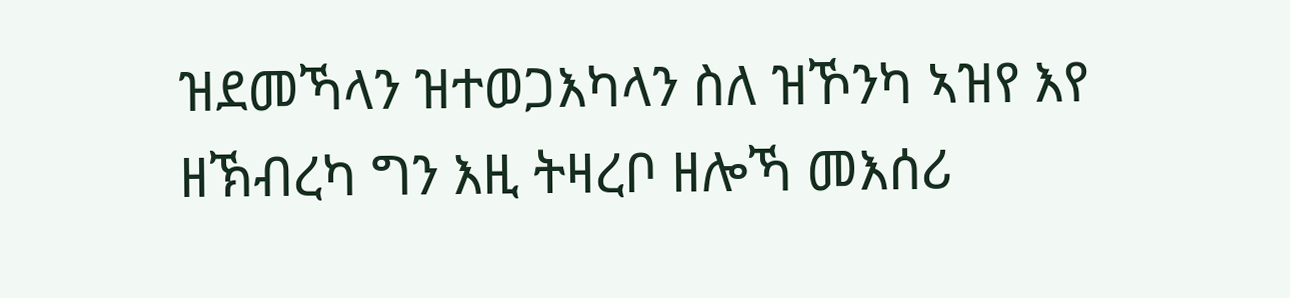ዝደመኻላን ዝተወጋእካላን ስለ ዝኾንካ ኣዝየ እየ ዘኽብረካ ግን እዚ ትዛረቦ ዘሎኻ መእሰሪ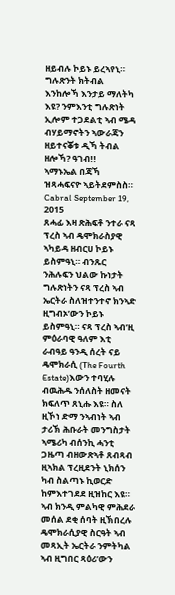ዘይብሉ ኮይኑ ይረኣየኒ። ግሉጽንት ክትብል እንከሎኻ እንታይ ማለትካ እዩ? ንምእንቲ ግሉጽነት ኢሎም ተጋደልቲ ኣብ ሜዳ ብሃይማኖትን ኣውራጃን ዘይተናቖቱ ዲኻ ትብል ዘሎኻ? ዓገብ!!
ኣማኑኤል በጃኻ ዝጻሓፍናዮ ኣይትደምስስ።
Cabral September 19, 2015
ጸሓፊ እዛ ጽሕፍቶ ንተራ ናጻ ፕረስ ኣብ ዴሞክራስያዊ ኣካይዳ ዘብርሀ ኮይኑ ይስምዓኒ። ብንጹር ንሕሉፍን ህልው ኩነታት ግሉጽነትን ናጻ ፕረስ ኣብ ኤርትራ ስለዝተንተኖ ክንኣድ ዚግብኦ’ውን ኮይኑ ይስምዓኒ። ናጻ ፕረስ ኣብ’ዚ ምዕራባዊ ዓለም እቲ ራብዓይ ዓንዲ ሰረት ናይ ዴሞክራሲ (The Fourth Estate)እውን ተባሂሉ ብዉሕዱ ንሰለስት ዘመናት ክፍለጥ ጸኒሑ እዩ። ስለ ዚኾነ ድማ ንኣብነት ኣብ ታሪኽ ሕቡራት መንግስታት ኣሜሪካ ብሰንኪ ሓንቲ ጋዜጣ ብዘውጽኣቶ ጸብጻብ ዚኣክል ፕረዚደንት ኒክሰን ካብ ስልጣኑ ኪወርድ ከምእተገደደ ዚዝከር እዩ። ኣብ ክንዲ ምልካዊ ምሕደራ መሰል ደቂ ሰባት ዚኽበረሉ ዴሞክራሲያዊ ስርዓት ኣብ መጻኢት ኤርትራ ንምትካል ኣብ ዚግበር ጻዕሪ’ውን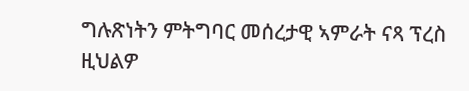ግሉጽነትን ምትግባር መሰረታዊ ኣምራት ናጻ ፕረስ ዚህልዎ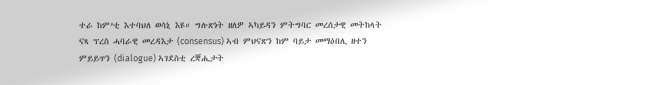ተራ ከም’ቲ እተባህለ ወሳኒ እዩ። ግሉጽነት ዘለዎ ኣካይዳን ምትግባር መረሰታዊ መትከላት ናጻ ፕረስ ሓባራዊ መረዳእታ (consensus) ኣብ ምህናጽን ከም ባይታ መማዕበሊ ዘተን ምይይጥን (dialogue) ኣገደስቲ ረቛሒታት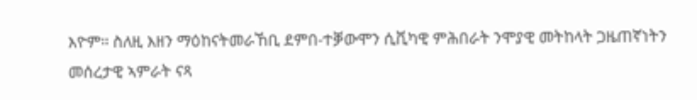እዮም። ስለዚ እዘን ማዕከናትመራኸቢ ደምበ-ተቓውሞን ሲቪካዊ ምሕበራት ንሞያዊ መትከላት ጋዜጠኛነትን መሰረታዊ ኣምራት ናጻ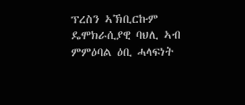ፕረስን ኣኽቢርኩም ዴሞክራሲያዊ ባህሊ ኣብ ምምዕባል ዕቢ ሓላፍነት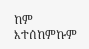ከም እተሰከምኩም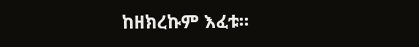ከዘክረኩም እፈቱ።